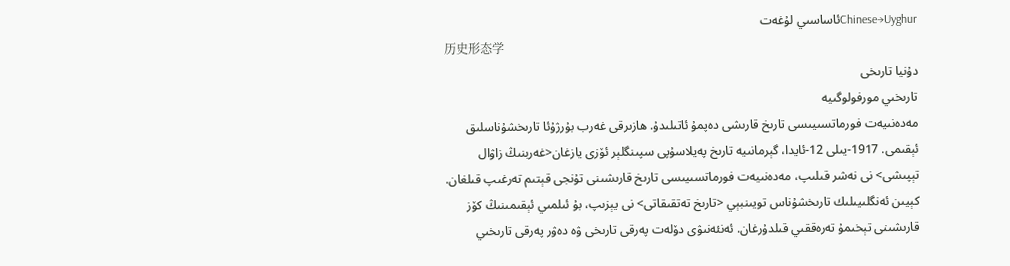Chinese→Uyghurئاساسىي لۇغەت
历史形态学
دۇنيا تارىخى
تارىخىي مورفولوگىيە
مەدەنىيەت فورماتسىيىسى تارىخ قارىشى دەپمۇ ئاتىلىدۇ. ھازىرقى غەرب بۇرژۇئا تارىخشۇناسلىق ئېقىمى. 1917-يىلى 12-ئايدا، گېرمانىيە تارىخ پەيلاسۇپى سپىنگلېر ئۆزى يازغان<غەربنىڭ زاۋال تېپىشى> نى نەشر قىلىپ، مەدەنىيەت فورماتسىيىسى تارىخ قارىشىنى تۇنجى قېتىم تەرغىپ قىلغان. كېيىن ئەنگلىيىلىك تارىخشۇناس تويىنبېي <تارىخ تەتقىقاتى> نى يېزىپ، بۇ ئىلمىي ئېقىمىنىڭ كۆز قارىشىنى تېخىمۇ تەرەققىي قىلدۇرغان. ئەنئەنىۋى دۆلەت پەرقى تارىخى ۋە دەۋر پەرقى تارىخىي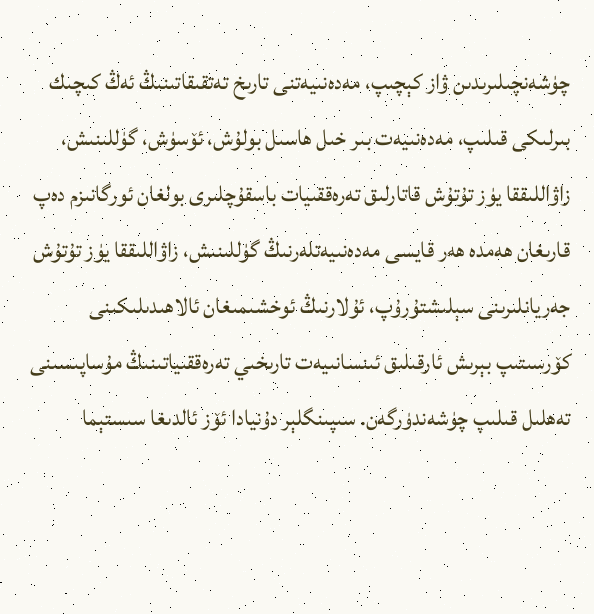چۈشەنچىلىرىدىن ۋاز كېچىپ، مەدەنىيەتنى تارىخ تەتقىقاتىنىڭ ئەڭ كىچىك بىرلىكى قىلىپ، مەدەنىيەت بىر خىل ھاسىل بولۇش، ئۆسۈش، گۈللىنىش، زاۋاللىققا يۈز تۇتۇش قاتارلىق تەرەققىيات باسقۇچلىرى بولغان ئورگانىزم دەپ قارىغان ھەمدە ھەر قايسى مەدەنىيەتلەرنىڭ گۈللىنىش، زاۋاللىققا يۈز تۇتۇش جەريانلىرىنى سېلىشتۇرۇپ، ئۇلارنىڭ ئوخشىمىغان ئالاھىدىلىكىنى كۆرسىتىپ بېرىش ئارقىلىق ئىنسانىيەت تارىخىي تەرەققىياتىنىڭ مۇساپىسىنى تەھلىل قىلىپ چۈشەندۈرگەن. سىپىنگلېر دۇنيادا ئۆز ئالدىغا سىستېما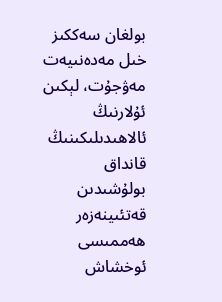بولغان سەككىز خىل مەدەنىيەت مەۋجۇت، لېكىن ئۇلارنىڭ ئالاھىدىلىكىنىڭ قانداق بولۇشىدىن قەتئىينەزەر ھەممىسى ئوخشاش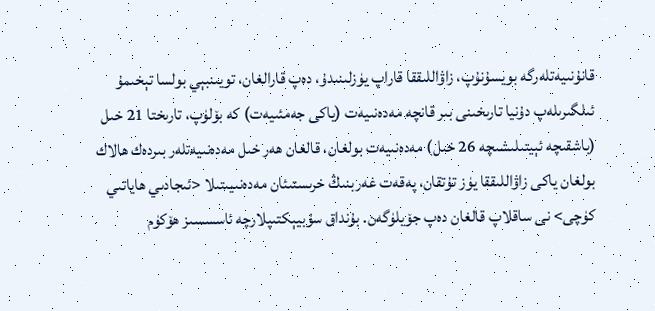قانۇنىيەتلەرگە بويسۇنۇپ، زاۋاللىققا قاراپ يۈزلىنىدۇ، دەپ قارالغان، تويىنبېي بولسا تېخىمۇ ئىلگىرىلەپ دۇنيا تارىخىنى بىر قانچە مەدەنىيەت (ياكى جەمئىيەت) كە بۆلۈپ، تارىختا 21 خىل (باشقىچە ئېيتىلىشىچە 26 خىل) مەدەنىيەت بولغان، قالغان ھەر خىل مەدەنىيەتلەر بىردەك ھالاك بولغان ياكى زاۋاللىققا يۈز تۇتقان، پەقەت غەربنىڭ خرىستىئان مەدەنىيىتىلا <ئىجادىي ھاياتىي كۈچى> نى ساقلاپ قالغان دەپ جۆيلۈگەن. بۇنداق سۇبيېكتىپلارچە ئاسسسىز ھۆكۈم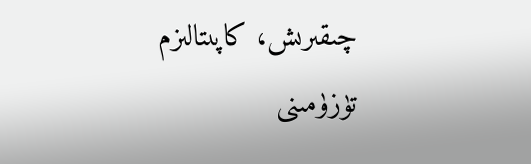چىقىرىش، كاپىتالىزم تۈزۈمىنى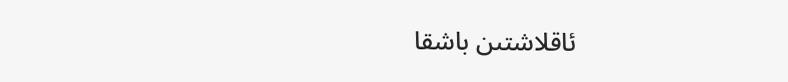ئاقلاشتىن باشقا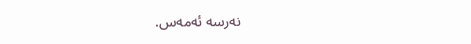نەرسە ئەمەس.